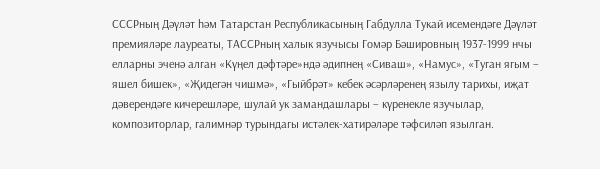СССРның Дәүләт һәм Татарстан Республикасының Габдулла Тукай исемендәге Дәүләт премияләре лауреаты, ТАССРның халык язучысы Гомәр Бәшировның 1937-1999 нчы елларны эченә алган «Күңел дәфтәре»ндә әдипнең «Сиваш», «Намус», «Туган ягым – яшел бишек», «Җидегән чишмә», «Гыйбрәт» кебек әсәрләренең язылу тарихы, иҗат дәверендәге кичерешләре, шулай ук замандашлары – күренекле язучылар, композиторлар, галимнәр турындагы истәлек-хатирәләре тәфсиләп язылган.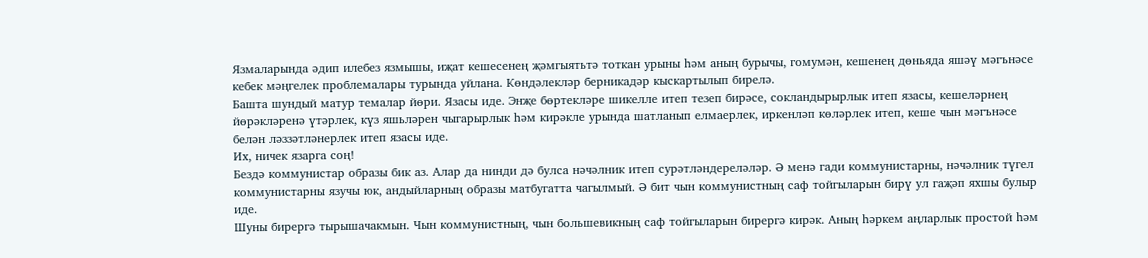Язмаларында әдип илебез язмышы, иҗат кешесенең җәмгыятьтә тоткан урыны һәм аның бурычы, гомумән, кешенең дөньяда яшәү мәгънәсе кебек мәңгелек проблемалары турында уйлана. Көндәлекләр берникадәр кыскартылып бирелә.
Башта шундый матур темалар йөри. Язасы иде. Энҗе бөртекләре шикелле итеп тезеп бирәсе, сокландырырлык итеп язасы, кешеләрнең йөрәкләренә үтәрлек, күз яшьләрен чыгарырлык һәм кирәкле урында шатланып елмаерлек, иркенләп көләрлек итеп, кеше чын мәгънәсе белән ләззәтләнерлек итеп язасы иде.
Их, ничек язарга соң!
Бездә коммунистар образы бик аз. Алар да нинди дә булса нәчәлник итеп сурәтләндереләләр. Ә менә гади коммунистарны, нәчәлник түгел коммунистарны язучы юк, андыйларның образы матбугатта чагылмый. Ә бит чын коммунистның саф тойгыларын бирү ул гаҗәп яхшы булыр иде.
Шуны бирергә тырышачакмын. Чын коммунистның, чын большевикның саф тойгыларын бирергә кирәк. Аның һәркем аңларлык простой һәм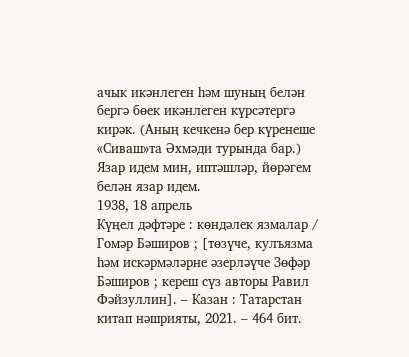ачык икәнлеген һәм шуның белән бергә бөек икәнлеген күрсәтергә кирәк. (Аның кечкенә бер күренеше «Сиваш»та Әхмәди турында бар.)
Язар идем мин, иптәшләр, йөрәгем белән язар идем.
1938, 18 апрель
Күңел дәфтәре : көндәлек язмалар / Гомәр Бәширов ; [төзүче, кулъязма һәм искәрмәләрне әзерләүче Зөфәр Бәширов ; кереш сүз авторы Равил Фәйзуллин]. – Казан : Татарстан китап нәшрияты, 2021. – 464 бит.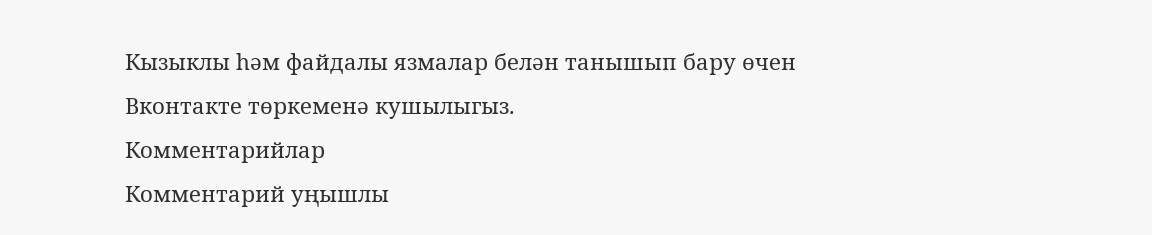Кызыклы һәм файдалы язмалар белән танышып бару өчен Вконтакте төркеменә кушылыгыз.
Комментарийлар
Комментарий уңышлы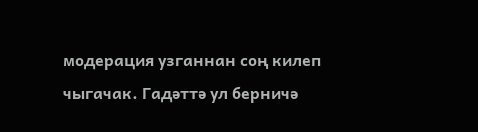модерация узганнан соң килеп чыгачак. Гадәттә ул берничә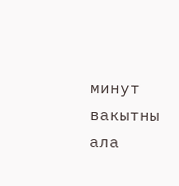минут вакытны ала